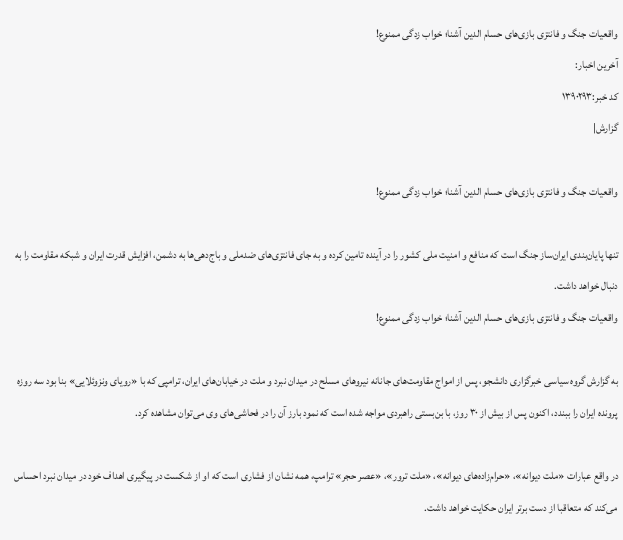واقعیات جنگ و فانتزی بازی‌های حسام الدین آشنا؛ خواب زدگی ممنوع!
آخرین اخبار:
کد خبر:۱۳۹۰۲۹۳
گزارش|

واقعیات جنگ و فانتزی بازی‌های حسام الدین آشنا؛ خواب زدگی ممنوع!

تنها پایان‌بندی ایران‌ساز جنگ است که منافع و امنیت ملی کشور را در آینده تامین کرده و به جای فانتزی‌های ضدملی و باج‌دهی‌ها به دشمن، افزایش قدرت ایران و شبکه مقاومت را به دنبال خواهد داشت.
واقعیات جنگ و فانتزی بازی‌های حسام الدین آشنا؛ خواب زدگی ممنوع!

به گزارش گروه سیاسی خبرگزاری دانشجو، پس از امواج مقاومت‌های جانانه نیرو‌های مسلح در میدان نبرد و ملت در خیابان‌های ایران، ترامپی که با «رویای ونزوئلایی» بنا بود سه روزه پرونده ایران را ببندد، اکنون پس از بیش از ۳۰ روز، با بن‌بستی راهبردی مواجه شده است که نمود بارز آن را در فحاشی‌های وی می‌توان مشاهده کرد.

در واقع عبارات «ملت دیوانه»، «حرام‌زاده‌های دیوانه»، «ملت ترور»، «عصر حجر» ترامپ، همه نشان از فشاری است که او از شکست در پیگیری اهداف خود در میدان نبرد احساس می‌کند که متعاقبا از دست برتر ایران حکایت خواهد داشت.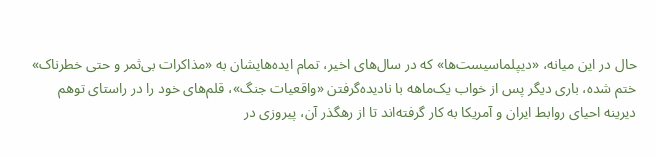حال در این میانه، «دیپلماسیست‌ها» که در سال‌های اخیر، تمام ایده‌هایشان به «مذاکرات بی‌ثمر و حتی خطرناک» ختم شده، باری دیگر پس از خواب یک‌ماهه با نادیده‌گرفتن «واقعیات جنگ»، قلم‌های خود را در راستای توهم دیرینه احیای روابط ایران و آمریکا به کار گرفته‌اند تا از رهگذر آن، پیروزی در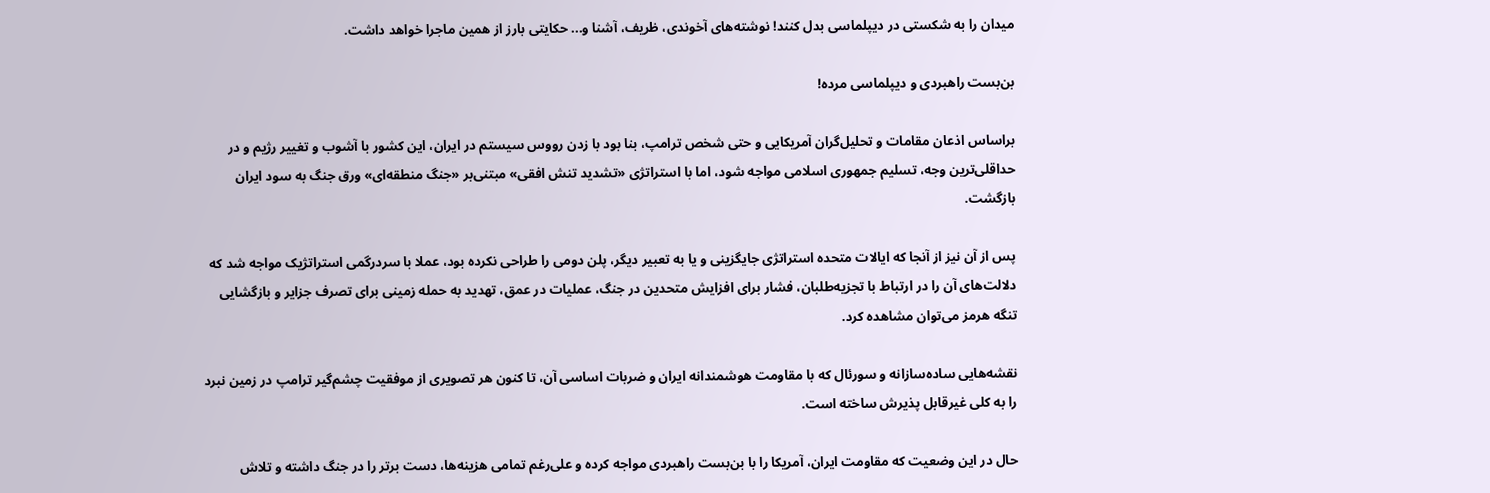میدان را به شکستی در دیپلماسی بدل کنند! نوشته‌های آخوندی، ظریف، آشنا و... حکایتی بارز از همین ماجرا خواهد داشت.

بن‌بست راهبردی و دیپلماسی مرده!

براساس اذعان مقامات و تحلیل‌گران آمریکایی و حتی شخص ترامپ، بنا بود با زدن رووس سیستم در ایران، این کشور با آشوب و تغییر رژیم و در حداقلی‌ترین وجه، تسلیم جمهوری اسلامی مواجه شود، اما با استراتژی «تشدید تنش افقی» مبتنی‌بر «جنگ منطقه‌ای» ورق جنگ به سود ایران بازگشت.

پس از آن نیز از آنجا که ایالات متحده استراتژی جایگزینی و یا به تعبیر دیگر، پلن دومی را طراحی نکرده بود، عملا با سردرگمی استراتژیک مواجه شد که دلالت‌های آن را در ارتباط با تجزیه‌طلبان، فشار برای افزایش متحدین در جنگ، عملیات در عمق، تهدید به حمله زمینی برای تصرف جزایر و بازگشایی تنگه هرمز می‌توان مشاهده کرد.

نقشه‌هایی ساده‌سازانه و سورئال که با مقاومت هوشمندانه ایران و ضربات اساسی آن، تا کنون هر تصویری از موفقیت چشم‌گیر ترامپ در زمین نبرد را به کلی غیرقابل پذیرش ساخته است.

حال در این وضعیت که مقاومت ایران، آمریکا را با بن‌بست راهبردی مواجه کرده و علی‌رغم تمامی هزینه‌ها، دست برتر را در جنگ داشته و تلاش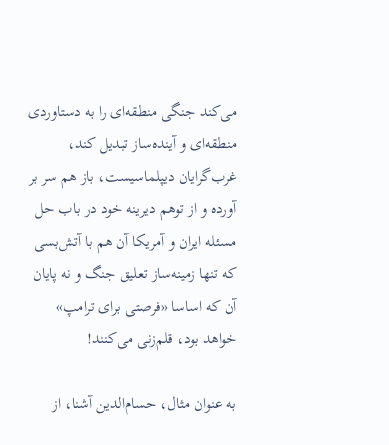می‌کند جنگی منطقه‌ای را به دستاوردی منطقه‌ای و آینده‌ساز تبدیل کند، غرب‌گرایان دیپلماسیست، باز هم سر بر آورده و از توهم دیرینه خود در باب حل مسئله ایران و آمریکا آن هم با آتش‌بسی که تنها زمینه‌ساز تعلیق جنگ و نه پایان آن که اساسا «فرصتی برای ترامپ» خواهد بود، قلم‌زنی می‌کنند!

به عنوان مثال، حسام‌الدین آشنا، از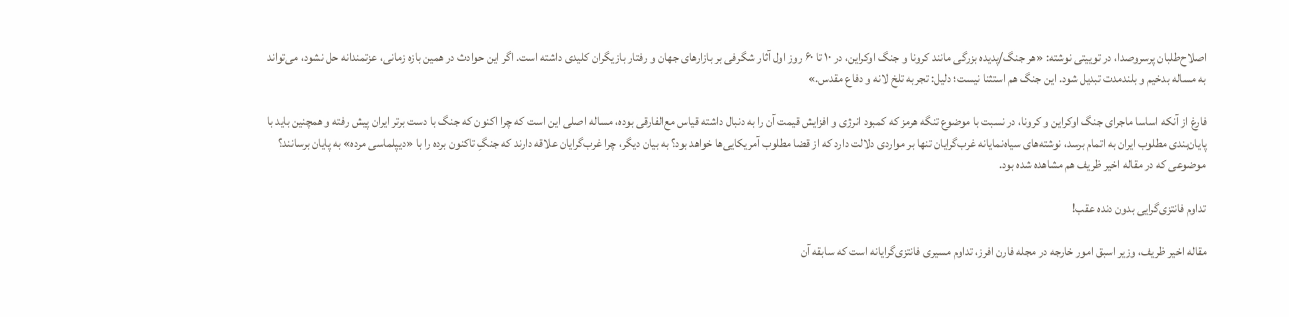اصلاح‌طلبان پرسروصدا، در توییتی نوشته: «هر جنگ/پدیده بزرگی مانند کرونا و جنگ اوکراین، در ۱۰ تا ۶۰ روز اول آثار شگرفی بر بازار‌های جهان و رفتار بازیگران کلیدی داشته است. اگر این حوادث در همین بازه زمانی، عزتمندانه حل نشود، می‌تواند به مساله بدخیم و بلندمدت تبدیل شود. این جنگ هم استثنا نیست؛ دلیل: تجربه تلخ لانه و دفاع مقدس.»

فارغ از آنکه اساسا ماجرای جنگ اوکراین و کرونا، در نسبت با موضوع تنگه هرمز که کمبود انرژی و افزایش قیمت آن را به دنبال داشته قیاس مع‌الفارقی بوده، مساله اصلی این است که چرا اکنون که جنگ با دست برتر ایران پیش رفته و همچنین باید با پایان‌بندی مطلوب ایران به اتمام برسد، نوشته‌های سیاه‌نمایانه غرب‌گرایان تنها بر مواردی دلالت دارد که از قضا مطلوب آمریکایی‌ها خواهد بود؟ به بیان دیگر، چرا غرب‌گرایان علاقه دارند که جنگِ تاکنون برده را با «دیپلماسی مرده» به پایان برسانند؟ موضوعی که در مقاله اخیر ظریف هم مشاهده شده بود.

تداوم فانتزی‌گرایی بدون دنده عقب!

مقاله اخیر ظریف، وزیر اسبق امور خارجه در مجله فارن افرز، تداوم مسیری فانتزی‌گرایانه است که سابقه آن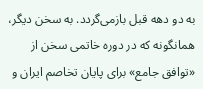به دو دهه قبل بازمی‌گردد. به سخن دیگر، همانگونه که در دوره خاتمی سخن از «توافق جامع» برای پایان تخاصم ایران و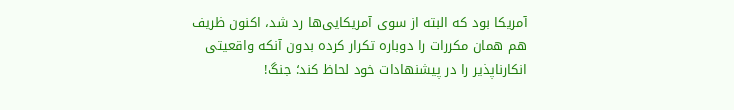آمریکا بود که البته از سوی آمریکایی‌ها رد شد، اکنون ظریف هم همان مکررات را دوباره تکرار کرده بدون آنکه واقعیتی انکارناپذیر را در پیشنهادات خود لحاظ کند؛ جنگ!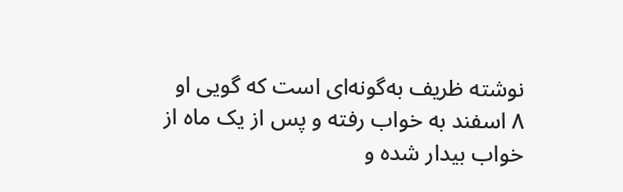نوشته ظریف به‌گونه‌ای است که گویی او ۸ اسفند به خواب رفته و پس از یک ماه از خواب بیدار شده و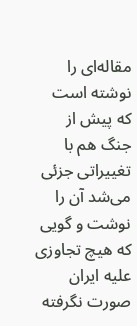مقاله‌ای را نوشته است که پیش از جنگ هم با تغییراتی جزئی می‌شد آن را نوشت و گویی که هیچ تجاوزی علیه ایران صورت نگرفته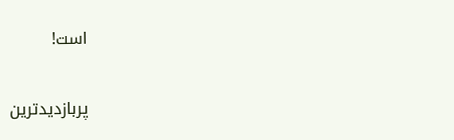است!

پربازدیدترین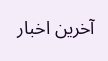آخرین اخبار